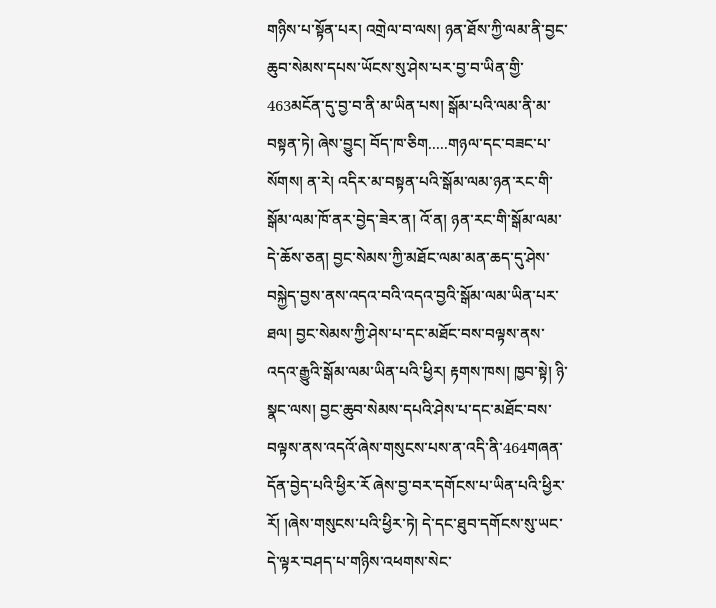གཉིས་པ་སྟོན་པར། འགྲེལ་བ་ལས། ཉན་ཐོས་ཀྱི་ལམ་ནི་བྱང་ཆུབ་སེམས་དཔས་ཡོངས་སུ་ཤེས་པར་བྱ་བ་ཡིན་གྱི་463མངོན་དུ་བྱ་བ་ནི་མ་ཡིན་པས། སྒོམ་པའི་ལམ་ནི་མ་བསྟན་ཏེ། ཞེས་བྱུང། བོད་ཁ་ཅིག.....གཉལ་དང་བཟང་པ་སོགས། ན་རེ། འདིར་མ་བསྟན་པའི་སྒོམ་ལམ་ཉན་རང་གི་སྒོམ་ལམ་ཁོ་ནར་བྱེད་ཟེར་ན། འོ་ན། ཉན་རང་གི་སྒོམ་ལམ་དེ་ཆོས་ཅན། བྱང་སེམས་ཀྱི་མཐོང་ལམ་མན་ཆད་དུ་ཤེས་བསྐྱེད་བྱས་ནས་འདའ་བའི་འདའ་བྱའི་སྒོམ་ལམ་ཡིན་པར་ཐལ། བྱང་སེམས་ཀྱི་ཤེས་པ་དང་མཐོང་བས་བལྟས་ནས་འདའ་རྒྱུའི་སྒོམ་ལམ་ཡིན་པའི་ཕྱིར། རྟགས་ཁས། ཁྱབ་སྟེ། ཉི་སྣང་ལས། བྱང་ཆུབ་སེམས་དཔའི་ཤེས་པ་དང་མཐོང་བས་བལྟས་ནས་འདའོ་ཞེས་གསུངས་པས་ན་འདི་ནི་464གཞན་དོན་བྱེད་པའི་ཕྱིར་རོ ཞེས་བྱ་བར་དགོངས་པ་ཡིན་པའི་ཕྱིར་རོ། །ཞེས་གསུངས་པའི་ཕྱིར་ཏེ། དེ་དང་ཐུབ་དགོངས་སུ་ཡང་དེ་ལྟར་བཤད་པ་གཉིས་འཕགས་སེང་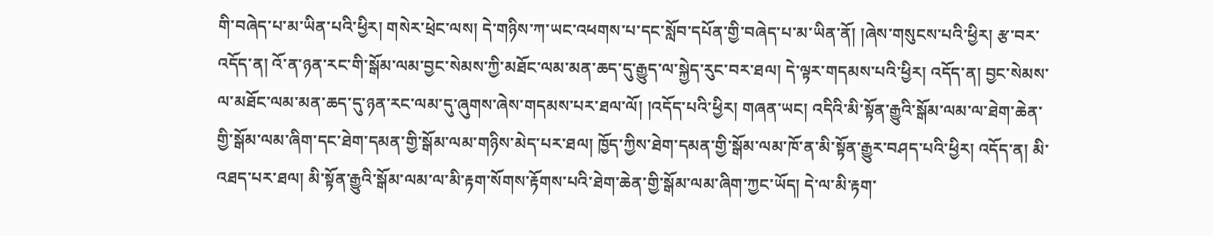གི་བཞེད་པ་མ་ཡིན་པའི་ཕྱིར། གསེར་ཕྲེང་ལས། དེ་གཉིས་ཀ་ཡང་འཕགས་པ་དང་སློབ་དཔོན་གྱི་བཞེད་པ་མ་ཡིན་ནོ། །ཞེས་གསུངས་པའི་ཕྱིར། རྩ་བར་འདོད་ན། འོ་ན་ཉན་རང་གི་སྒོམ་ལམ་བྱང་སེམས་ཀྱི་མཐོང་ལམ་མན་ཆད་དུ་རྒྱུད་ལ་སྐྱེད་རུང་བར་ཐལ། དེ་ལྟར་གདམས་པའི་ཕྱིར། འདོད་ན། བྱང་སེམས་ལ་མཐོང་ལམ་མན་ཆད་དུ་ཉན་རང་ལམ་དུ་ཞུགས་ཞེས་གདམས་པར་ཐལ་ལོ། །འདོད་པའི་ཕྱིར། གཞན་ཡང། འདིའི་མི་སྟོན་རྒྱུའི་སྒོམ་ལམ་ལ་ཐེག་ཆེན་གྱི་སྒོམ་ལམ་ཞིག་དང་ཐེག་དམན་གྱི་སྒོམ་ལམ་གཉིས་མེད་པར་ཐལ། ཁྱོད་ཀྱིས་ཐེག་དམན་གྱི་སྒོམ་ལམ་ཁོ་ན་མི་སྟོན་རྒྱུར་བཤད་པའི་ཕྱིར། འདོད་ན། མི་འཐད་པར་ཐལ། མི་སྟོན་རྒྱུའི་སྒོམ་ལམ་ལ་མི་རྟག་སོགས་རྟོགས་པའི་ཐེག་ཆེན་གྱི་སྒོམ་ལམ་ཞིག་ཀྱང་ཡོད། དེ་ལ་མི་རྟག་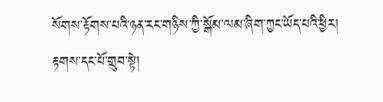སོགས་རྟོགས་པའི་ཉན་རང་གཉིས་ཀྱི་སྒོམ་ལམ་ཞིག་ཀྱང་ཡོད་པའི་ཕྱིར། རྟགས་དང་པོ་གྲུབ་སྟེ།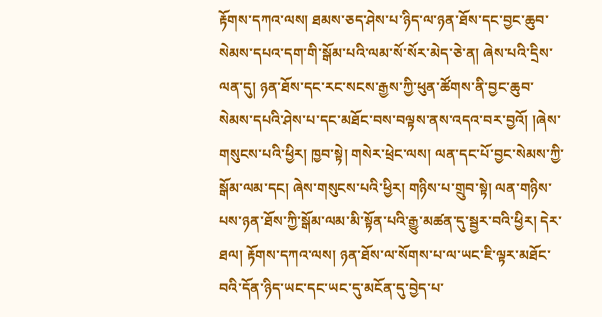རྟོགས་དཀའ་ལས། ཐམས་ཅད་ཤེས་པ་ཉིད་ལ་ཉན་ཐོས་དང་བྱང་ཆུབ་སེམས་དཔའ་དག་གི་སྒོམ་པའི་ལམ་སོ་སོར་མེད་ཅེ་ན། ཞེས་པའི་དྲིས་ལན་དུ། ཉན་ཐོས་དང་རང་སངས་རྒྱས་ཀྱི་ཕུན་ཚོགས་ནི་བྱང་ཆུབ་སེམས་དཔའི་ཤེས་པ་དང་མཐོང་བས་བལྟས་ནས་འདའ་བར་བྱའོ། །ཞེས་གསུངས་པའི་ཕྱིར། ཁྱབ་སྟེ། གསེར་ཕྲེང་ལས། ལན་དང་པོ་བྱང་སེམས་ཀྱི་སྒོམ་ལམ་དང། ཞེས་གསུངས་པའི་ཕྱིར། གཉིས་པ་གྲུབ་སྟེ། ལན་གཉིས་པས་ཉན་ཐོས་ཀྱི་སྒོམ་ལམ་མི་སྟོན་པའི་རྒྱུ་མཚན་དུ་སྦྱར་བའི་ཕྱིར། དེར་ཐལ། རྟོགས་དཀའ་ལས། ཉན་ཐོས་ལ་སོགས་པ་ལ་ཡང་ཇི་ལྟར་མཐོང་བའི་དོན་ཉིད་ཡང་དང་ཡང་དུ་མངོན་དུ་བྱེད་པ་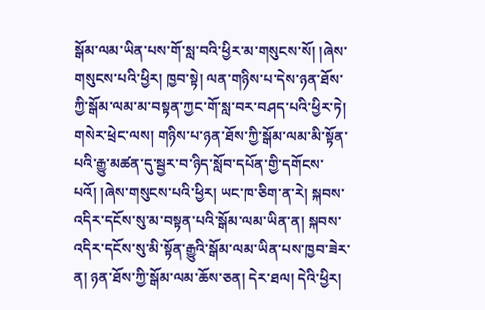སྒོམ་ལམ་ཡིན་པས་གོ་སླ་བའི་ཕྱིར་མ་གསུངས་སོ། །ཞེས་གསུངས་པའི་ཕྱིར། ཁྱབ་སྟེ། ལན་གཉིས་པ་དེས་ཉན་ཐོས་ཀྱི་སྒོམ་ལམ་མ་བསྟན་ཀྱང་གོ་སླ་བར་བཤད་པའི་ཕྱིར་ཏེ། གསེར་ཕྲེང་ལས། གཉིས་པ་ཉན་ཐོས་ཀྱི་སྒོམ་ལམ་མི་སྟོན་པའི་རྒྱུ་མཚན་དུ་སྦྱར་བ་ཉིད་སློབ་དཔོན་གྱི་དགོངས་པའོ། །ཞེས་གསུངས་པའི་ཕྱིར། ཡང་ཁ་ཅིག་ན་རེ། སྐབས་འདིར་དངོས་སུ་མ་བསྟན་པའི་སྒོམ་ལམ་ཡིན་ན། སྐབས་འདིར་དངོས་སུ་མི་སྟོན་རྒྱུའི་སྒོམ་ལམ་ཡིན་པས་ཁྱབ་ཟེར་ན། ཉན་ཐོས་ཀྱི་སྒོམ་ལམ་ཆོས་ཅན། དེར་ཐལ། དེའི་ཕྱིར།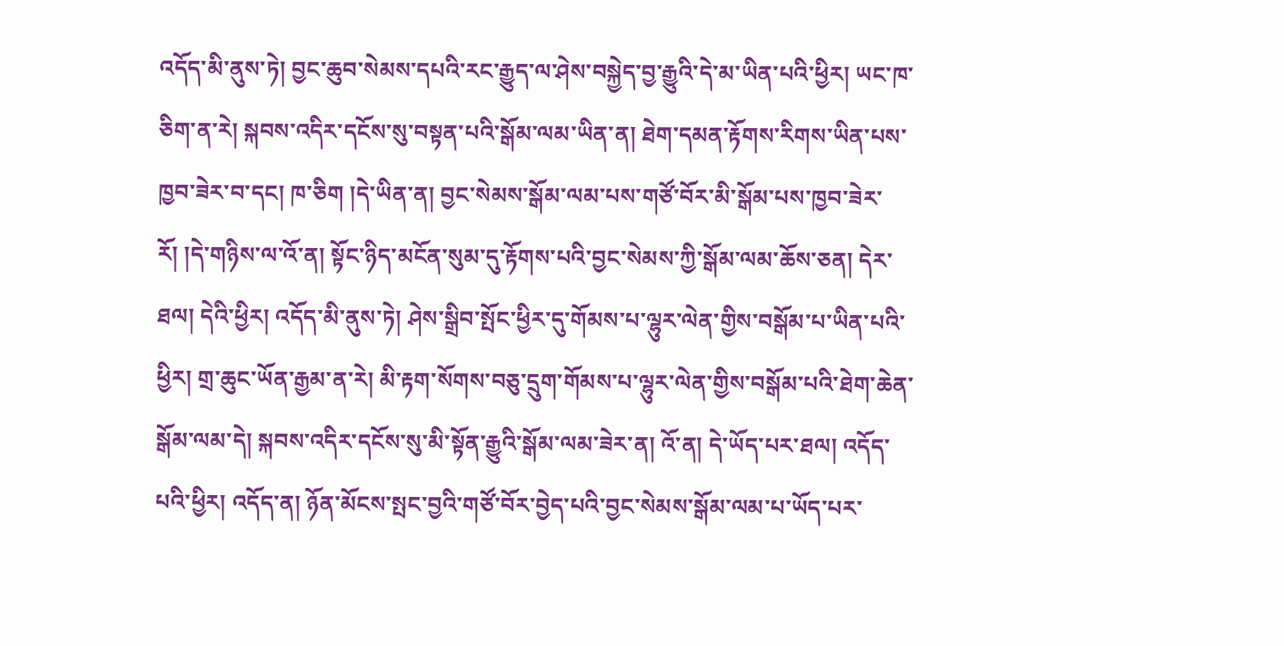འདོད་མི་ནུས་ཏེ། བྱང་ཆུབ་སེམས་དཔའི་རང་རྒྱུད་ལ་ཤེས་བསྐྱེད་བྱ་རྒྱུའི་དེ་མ་ཡིན་པའི་ཕྱིར། ཡང་ཁ་ཅིག་ན་རེ། སྐབས་འདིར་དངོས་སུ་བསྟན་པའི་སྒོམ་ལམ་ཡིན་ན། ཐེག་དམན་རྟོགས་རིགས་ཡིན་པས་ཁྱབ་ཟེར་བ་དང། ཁ་ཅིག །དེ་ཡིན་ན། བྱང་སེམས་སྒོམ་ལམ་པས་གཙོ་བོར་མི་སྒོམ་པས་ཁྱབ་ཟེར་རོ། །དེ་གཉིས་ལ་འོ་ན། སྟོང་ཉིད་མངོན་སུམ་དུ་རྟོགས་པའི་བྱང་སེམས་ཀྱི་སྒོམ་ལམ་ཆོས་ཅན། དེར་ཐལ། དེའི་ཕྱིར། འདོད་མི་ནུས་ཏེ། ཤེས་སྒྲིབ་སྤོང་ཕྱིར་དུ་གོམས་པ་ལྷུར་ལེན་གྱིས་བསྒོམ་པ་ཡིན་པའི་ཕྱིར། གྲ་ཆུང་ཡོན་རྒྱམ་ན་རེ། མི་རྟག་སོགས་བཅུ་དྲུག་གོམས་པ་ལྷུར་ལེན་གྱིས་བསྒོམ་པའི་ཐེག་ཆེན་སྒོམ་ལམ་དེ། སྐབས་འདིར་དངོས་སུ་མི་སྟོན་རྒྱུའི་སྒོམ་ལམ་ཟེར་ན། འོ་ན། དེ་ཡོད་པར་ཐལ། འདོད་པའི་ཕྱིར། འདོད་ན། ཉོན་མོངས་སྤང་བྱའི་གཙོ་བོར་བྱེད་པའི་བྱང་སེམས་སྒོམ་ལམ་པ་ཡོད་པར་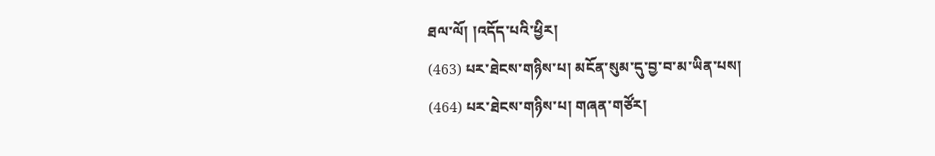ཐལ་ལོ། །འདོད་པའི་ཕྱིར།
(463) པར་ཐེངས་གཉིས་པ། མངོན་སུམ་དུ་བྱ་བ་མ་ཡིན་པས།
(464) པར་ཐེངས་གཉིས་པ། གཞན་གཙོར།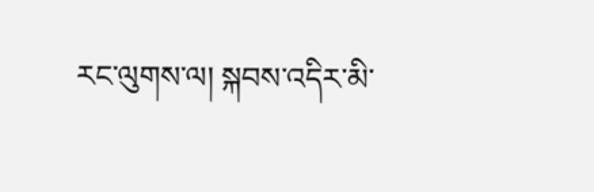རང་ལུགས་ལ། སྐབས་འདིར་མི་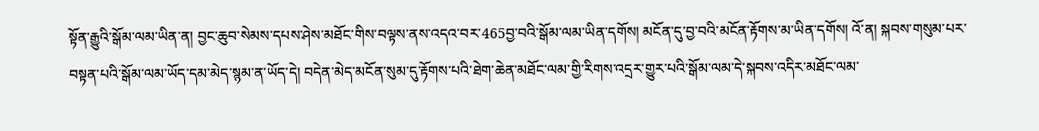སྟོན་རྒྱུའི་སྒོམ་ལམ་ཡིན་ན། བྱང་ཆུབ་སེམས་དཔས་ཤེས་མཐོང་གིས་བལྟས་ནས་འདའ་བར་465བྱ་བའི་སྒོམ་ལམ་ཡིན་དགོས། མངོན་དུ་བྱ་བའི་མངོན་རྟོགས་མ་ཡིན་དགོས། འོ་ན། སྐབས་གསུམ་པར་བསྟན་པའི་སྒོམ་ལམ་ཡོད་དམ་མེད་སྙམ་ན་ཡོད་དེ། བདེན་མེད་མངོན་སུམ་དུ་རྟོགས་པའི་ཐེག་ཆེན་མཐོང་ལམ་གྱི་རིགས་འདྲར་གྱུར་པའི་སྒོམ་ལམ་དེ་སྐབས་འདིར་མཐོང་ལམ་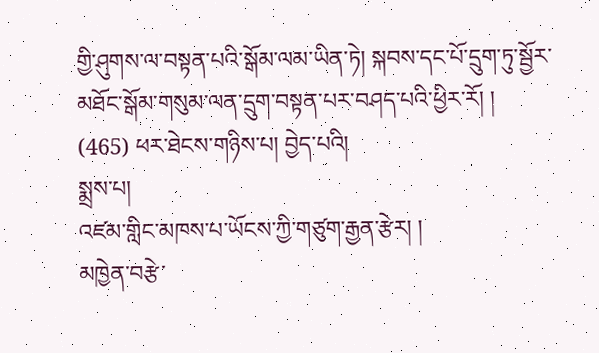གྱི་ཤུགས་ལ་བསྟན་པའི་སྒོམ་ལམ་ཡིན་ཏེ། སྐབས་དང་པོ་དྲུག་ཏུ་སྦྱོར་མཐོང་སྒོམ་གསུམ་ལན་དྲུག་བསྟན་པར་བཤད་པའི་ཕྱིར་རོ། །
(465) ཕར་ཐེངས་གཉིས་པ། བྱེད་པའི།
སྨྲས་པ།
འཛམ་གླིང་མཁས་པ་ཡོངས་ཀྱི་གཙུག་རྒྱན་རྩེར། །
མཁྱེན་བརྩེ་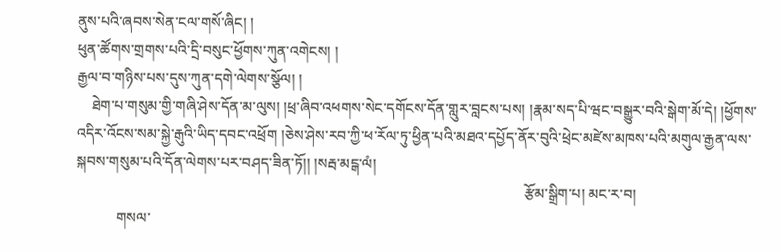ནུས་པའི་ཞབས་སེན་ངལ་གསོ་ཞིང། །
ཕུན་ཚོགས་གྲགས་པའི་དྲི་བསུང་ཕྱོགས་ཀུན་འགེངས། །
རྒྱལ་བ་གཉིས་པས་དུས་ཀུན་དགེ་ལེགས་སྩོལ། །
    ཐེག་པ་གསུམ་གྱི་གཞི་ཤེས་དོན་མ་ལུས། །ཕྲ་ཞིབ་འཕགས་སེང་དགོངས་དོན་གླུར་བླངས་པས། །རྣམ་སད་པི་ཝང་བསྒྱུར་བའི་སྒེག་མོ་དེ། །ཕྱོགས་འདིར་འོངས་སམ་སྐྱེ་རྒུའི་ཡིད་དབང་འཕྲོག །ཅེས་ཤེས་རབ་ཀྱི་ཕ་རོལ་ཏུ་ཕྱིན་པའི་མཐའ་དཔྱོད་ནོར་བུའི་ཕྲེང་མཛེས་མཁས་པའི་མགུལ་རྒྱན་ལས་སྐབས་གསུམ་པའི་དོན་ལེགས་པར་བཤད་ཟིན་ཏོ།། །སརྦ་མངྒ་ལཾ།
                                                                                                                           རྩོམ་སྒྲིག་པ། མང་ར་བ།
           གསལ་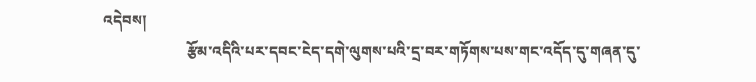འདེབས།
                       རྩོམ་འདིའི་པར་དབང་ངེད་དགེ་ལུགས་པའི་དྲ་བར་གཏོགས་པས་གང་འདོད་དུ་གཞན་དུ་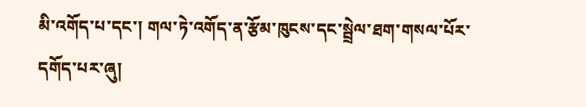མི་འགོད་པ་དང་། གལ་ཏེ་འགོད་ན་རྩོམ་ཁུངས་དང་སྦྲེལ་ཐག་གསལ་པོར་དགོད་པར་ཞུ།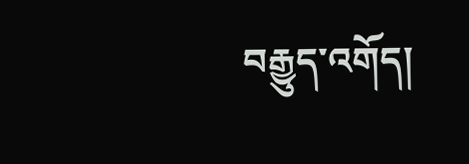བརྒྱུད་འགོད།